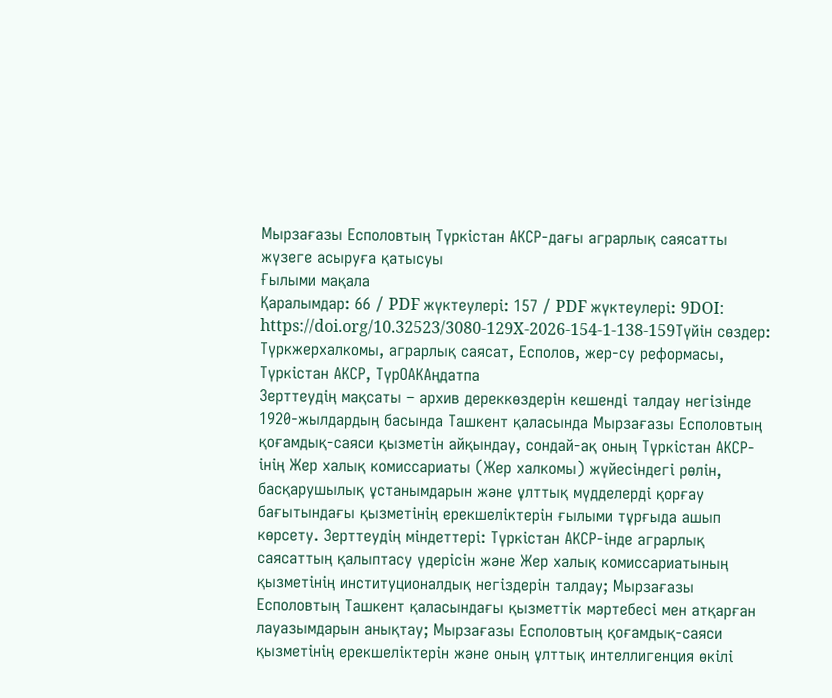Мырзағазы Есполовтың Түркістан АКСР-дағы аграрлық саясатты жүзеге асыруға қатысуы
Ғылыми мақала
Қаралымдар: 66 / PDF жүктеулері: 157 / PDF жүктеулері: 9DOI:
https://doi.org/10.32523/3080-129X-2026-154-1-138-159Түйін сөздер:
Түркжерхалкомы, аграрлық саясат, Есполов, жер-су реформасы, Түркістан АКСР, ТүрОАКАңдатпа
Зерттеудің мақсаты – архив дереккөздерін кешенді талдау негізінде 1920-жылдардың басында Ташкент қаласында Мырзағазы Есполовтың қоғамдық-саяси қызметін айқындау, сондай-ақ оның Түркістан АКСР-інің Жер халық комиссариаты (Жер халкомы) жүйесіндегі рөлін, басқарушылық ұстанымдарын және ұлттық мүдделерді қорғау бағытындағы қызметінің ерекшеліктерін ғылыми тұрғыда ашып көрсету. Зерттеудің міндеттері: Түркістан АКСР-інде аграрлық саясаттың қалыптасу үдерісін және Жер халық комиссариатының қызметінің институционалдық негіздерін талдау; Мырзағазы Есполовтың Ташкент қаласындағы қызметтік мәртебесі мен атқарған лауазымдарын анықтау; Мырзағазы Есполовтың қоғамдық-саяси қызметінің ерекшеліктерін және оның ұлттық интеллигенция өкілі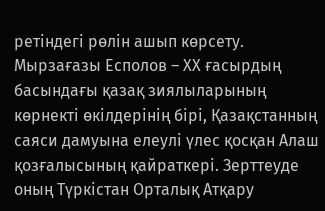ретіндегі рөлін ашып көрсету. Мырзағазы Есполов – ХХ ғасырдың басындағы қазақ зиялыларының көрнекті өкілдерінің бірі, Қазақстанның саяси дамуына елеулі үлес қосқан Алаш қозғалысының қайраткері. Зерттеуде оның Түркістан Орталық Атқару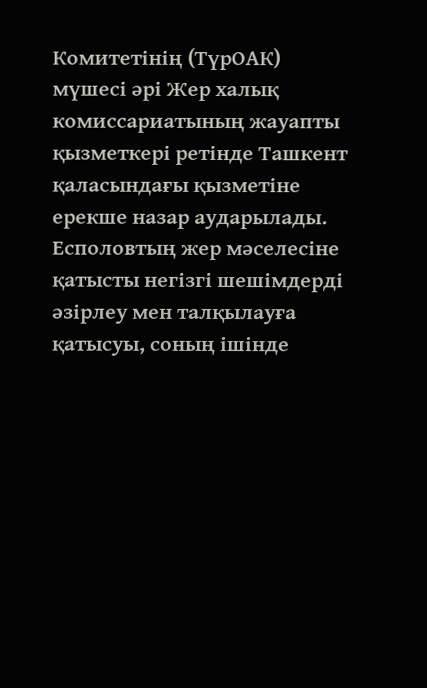Комитетінің (ТүрОАК) мүшесі әрі Жер халық комиссариатының жауапты қызметкері ретінде Ташкент қаласындағы қызметіне ерекше назар аударылады. Есполовтың жер мәселесіне қатысты негізгі шешімдерді әзірлеу мен талқылауға қатысуы, соның ішінде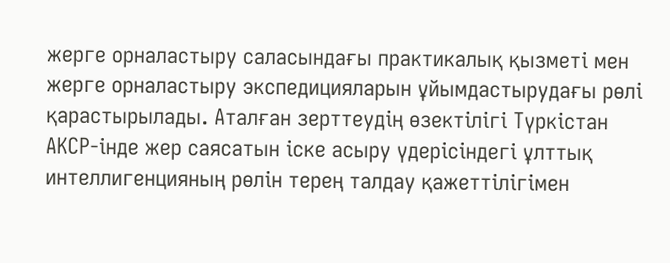жерге орналастыру саласындағы практикалық қызметі мен жерге орналастыру экспедицияларын ұйымдастырудағы рөлі қарастырылады. Аталған зерттеудің өзектілігі Түркістан АКСР-інде жер саясатын іске асыру үдерісіндегі ұлттық интеллигенцияның рөлін терең талдау қажеттілігімен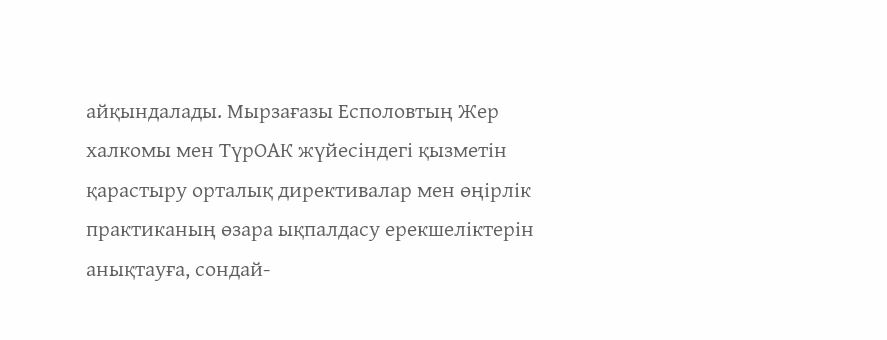айқындалады. Мырзағазы Есполовтың Жер халкомы мен ТүрОАК жүйесіндегі қызметін қарастыру орталық директивалар мен өңірлік практиканың өзара ықпалдасу ерекшеліктерін анықтауға, сондай-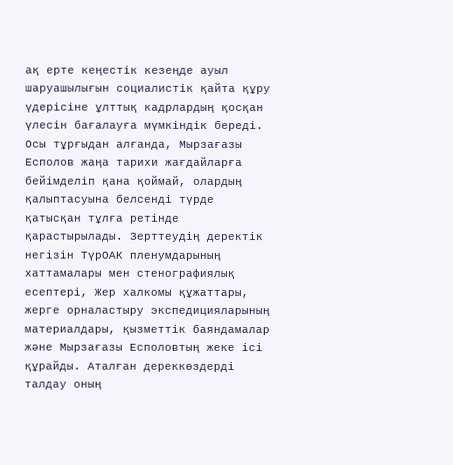ақ ерте кеңестік кезеңде ауыл шаруашылығын социалистік қайта құру үдерісіне ұлттық кадрлардың қосқан үлесін бағалауға мүмкіндік береді. Осы тұрғыдан алғанда, Мырзағазы Есполов жаңа тарихи жағдайларға бейімделіп қана қоймай, олардың қалыптасуына белсенді түрде қатысқан тұлға ретінде қарастырылады. Зерттеудің деректік негізін ТүрОАК пленумдарының хаттамалары мен стенографиялық есептері, Жер халкомы құжаттары, жерге орналастыру экспедицияларының материалдары, қызметтік баяндамалар және Мырзағазы Есполовтың жеке ісі құрайды. Аталған дереккөздерді талдау оның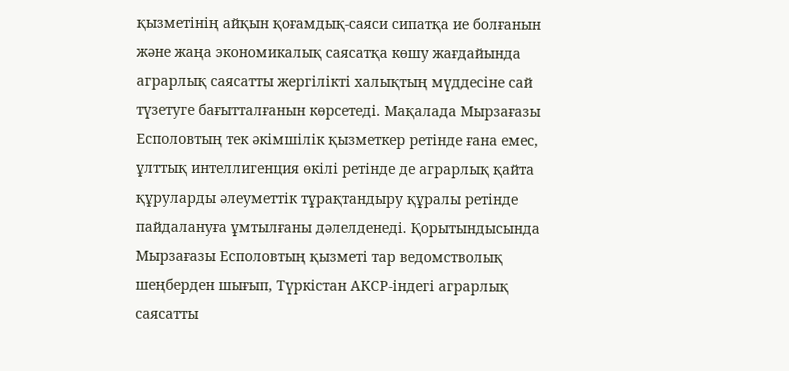қызметінің айқын қоғамдық-саяси сипатқа ие болғанын және жаңа экономикалық саясатқа көшу жағдайында аграрлық саясатты жергілікті халықтың мүддесіне сай түзетуге бағытталғанын көрсетеді. Мақалада Мырзағазы Есполовтың тек әкімшілік қызметкер ретінде ғана емес, ұлттық интеллигенция өкілі ретінде де аграрлық қайта құруларды әлеуметтік тұрақтандыру құралы ретінде пайдалануға ұмтылғаны дәлелденеді. Қорытындысында Мырзағазы Есполовтың қызметі тар ведомстволық шеңберден шығып, Түркістан АКСР-індегі аграрлық саясатты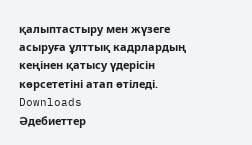қалыптастыру мен жүзеге асыруға ұлттық кадрлардың кеңінен қатысу үдерісін көрсететіні атап өтіледі.
Downloads
Әдебиеттер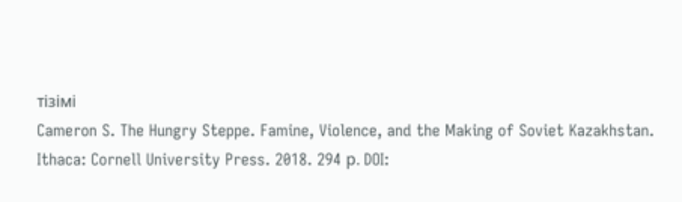тізімі
Cameron S. The Hungry Steppe. Famine, Violence, and the Making of Soviet Kazakhstan. Ithaca: Cornell University Press. 2018. 294 р. DOI: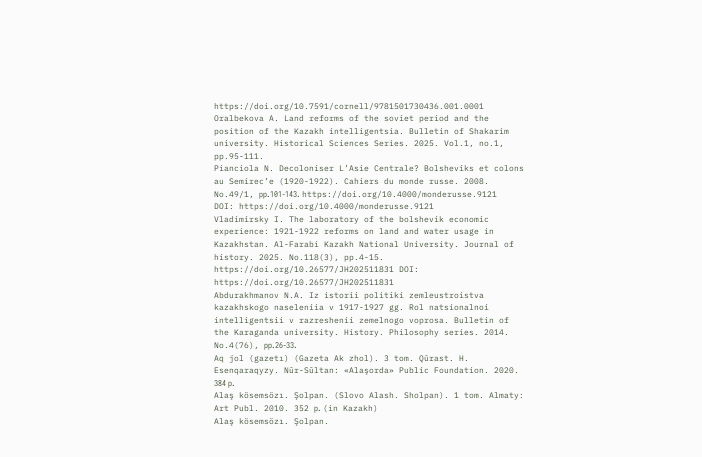https://doi.org/10.7591/cornell/9781501730436.001.0001
Oralbekova A. Land reforms of the soviet period and the position of the Kazakh intelligentsia. Bulletin of Shakarim university. Historical Sciences Series. 2025. Vol.1, no.1, pp.95-111.
Pianciola N. Decoloniser L’Asie Centrale? Bolsheviks et colons au Semirec’e (1920-1922). Cahiers du monde russe. 2008. No.49/1, pр.101-143. https://doi.org/10.4000/monderusse.9121 DOI: https://doi.org/10.4000/monderusse.9121
Vladimirsky I. The laboratory of the bolshevik economic experience: 1921-1922 reforms on land and water usage in Kazakhstan. Al-Farabi Kazakh National University. Journal of history. 2025. No.118(3), pp.4-15. https://doi.org/10.26577/JH202511831 DOI: https://doi.org/10.26577/JH202511831
Abdurakhmanov N.A. Iz istorii politiki zemleustroistva kazakhskogo naseleniia v 1917-1927 gg. Rol natsionalnoi intelligentsii v razreshenii zemelnogo voprosa. Bulletin of the Karaganda university. History. Philosophy series. 2014. No.4(76), рр.26-33.
Aq jol (gazetı) (Gazeta Ak zhol). 3 tom. Qūrast. H. Esenqaraqyzy. Nūr-Sūltan: «Alaşorda» Public Foundation. 2020. 384 р.
Alaş kösemsözı. Şolpan. (Slovo Alash. Sholpan). 1 tom. Almaty: Art Publ. 2010. 352 р. (in Kazakh)
Alaş kösemsözı. Şolpan.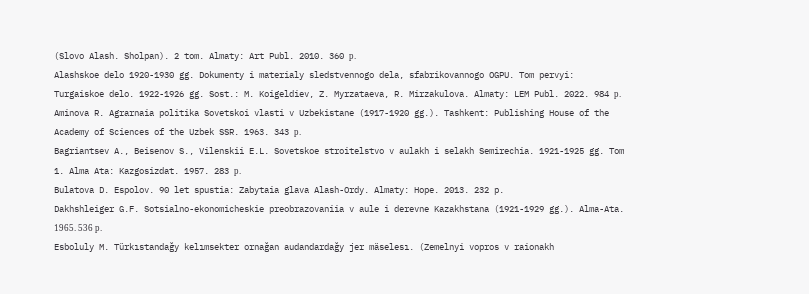(Slovo Alash. Sholpan). 2 tom. Almaty: Art Publ. 2010. 360 р.
Alashskoe delo 1920-1930 gg. Dokumenty i materialy sledstvennogo dela, sfabrikovannogo OGPU. Tom pervyi: Turgaiskoe delo. 1922-1926 gg. Sost.: M. Koigeldiev, Z. Myrzataeva, R. Mirzakulova. Almaty: LEM Publ. 2022. 984 р.
Aminova R. Agrarnaia politika Sovetskoi vlasti v Uzbekistane (1917-1920 gg.). Tashkent: Publishing House of the Academy of Sciences of the Uzbek SSR. 1963. 343 р.
Bagriantsev A., Beisenov S., Vilenskii E.L. Sovetskoe stroitelstvo v aulakh i selakh Semirechia. 1921-1925 gg. Tom 1. Alma Ata: Kazgosizdat. 1957. 283 р.
Bulatova D. Espolov. 90 let spustia: Zabytaia glava Alash-Ordy. Almaty: Hope. 2013. 232 p.
Dakhshleiger G.F. Sotsialno-ekonomicheskie preobrazovaniia v aule i derevne Kazakhstana (1921-1929 gg.). Alma-Ata. 1965. 536 р.
Esboluly M. Türkıstandağy kelımsekter ornağan audandardağy jer mäselesı. (Zemelnyi vopros v raionakh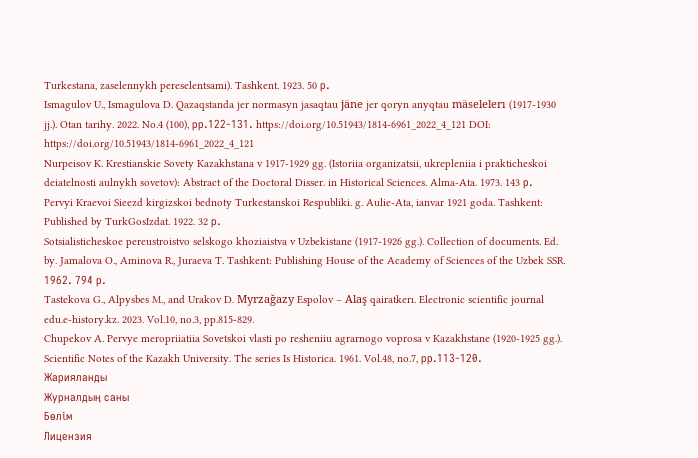Turkestana, zaselennykh pereselentsami). Tashkent. 1923. 50 р.
Ismagulov U., Ismagulova D. Qazaqstanda jer normasyn jasaqtau jäne jer qoryn anyqtau mäselelerı (1917-1930 jj.). Otan tarihy. 2022. No.4 (100), рр.122-131. https://doi.org/10.51943/1814-6961_2022_4_121 DOI: https://doi.org/10.51943/1814-6961_2022_4_121
Nurpeisov K. Krestianskie Sovety Kazakhstana v 1917-1929 gg. (Istoriia organizatsii, ukrepleniia i prakticheskoi deiatelnosti aulnykh sovetov): Abstract of the Doctoral Disser. in Historical Sciences. Alma-Ata. 1973. 143 р.
Pervyi Kraevoi Sieezd kirgizskoi bednoty Turkestanskoi Respubliki. g. Aulie-Ata, ianvar 1921 goda. Tashkent: Published by TurkGosIzdat. 1922. 32 р.
Sotsialisticheskoe pereustroistvo selskogo khoziaistva v Uzbekistane (1917-1926 gg.). Collection of documents. Ed. by. Jamalova O., Aminova R., Juraeva T. Tashkent: Publishing House of the Academy of Sciences of the Uzbek SSR. 1962. 794 р.
Tastekova G., Alpysbes M., and Urakov D. Myrzağazy Espolov – Alaş qairatkerı. Electronic scientific journal edu.e-history.kz. 2023. Vol.10, no.3, pp.815-829.
Chupekov A. Pervye meropriiatiia Sovetskoi vlasti po resheniiu agrarnogo voprosa v Kazakhstane (1920-1925 gg.). Scientific Notes of the Kazakh University. The series Is Historica. 1961. Vol.48, no.7, рр.113-120.
Жарияланды
Журналдың саны
Бөлім
Лицензия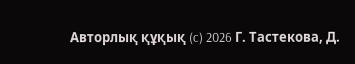Авторлық құқық (c) 2026 Г. Тастекова, Д.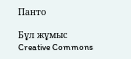Панто

Бұл жұмыс Creative Commons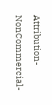Attribution-NonCommercial-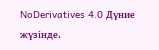NoDerivatives 4.0 Дүние жүзінде.